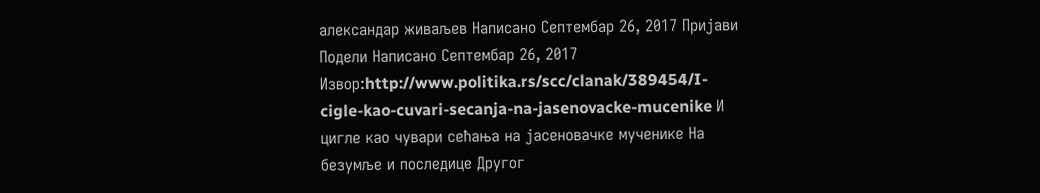александар живаљев Написано Септембар 26, 2017 Пријави Подели Написано Септембар 26, 2017 Извор:http://www.politika.rs/scc/clanak/389454/I-cigle-kao-cuvari-secanja-na-jasenovacke-mucenike И цигле као чувари сећања на јасеновачке мученике На безумље и последице Другог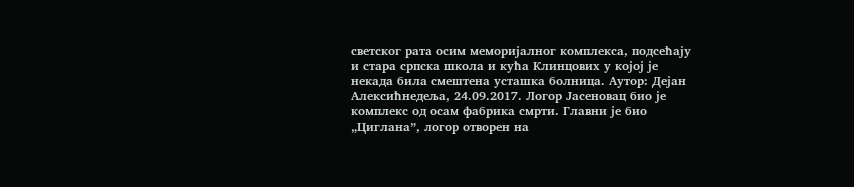светског рата осим меморијалног комплекса, подсећају и стара српска школа и кућа Клинцових у којој је некада била смештена усташка болница. Аутор: Дејан Алексићнедеља, 24.09.2017. Логор Јасеновац био је комплекс од осам фабрика смрти. Главни је био „Циглана”, логор отворен на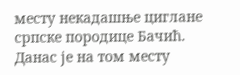месту некадашње циглане српске породице Бачић. Данас је на том месту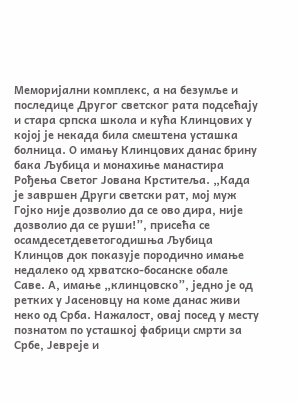Меморијални комплекс, а на безумље и последице Другог светског рата подсећају и стара српска школа и кућа Клинцових у којој је некада била смештена усташка болница. О имању Клинцових данас брину бака Љубица и монахиње манастира Рођења Светог Јована Крститеља. „Када је завршен Други светски рат, мој муж Гојко није дозволио да се ово дира, није дозволио да се руши!”, присећа се осамдесетдеветогодишња Љубица Клинцов док показује породично имање недалеко од хрватско-босанске обале Саве. А, имање „клинцовско”, једно је од ретких у Јасеновцу на коме данас живи неко од Срба. Нажалост, овај посед у месту познатом по усташкој фабрици смрти за Србе, Јевреје и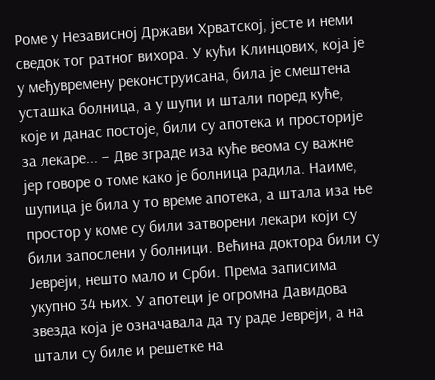Роме у Независној Држави Хрватској, јесте и неми сведок тог ратног вихора. У кући Клинцових, која је у међувремену реконструисана, била је смештена усташка болница, а у шупи и штали поред куће, које и данас постоје, били су апотека и просторије за лекаре... – Две зграде иза куће веома су важне јер говоре о томе како је болница радила. Наиме, шупица је била у то време апотека, а штала иза ње простор у коме су били затворени лекари који су били запослени у болници. Већина доктора били су Јевреји, нешто мало и Срби. Према записима укупно 34 њих. У апотеци је огромна Давидова звезда која је означавала да ту раде Јевреји, а на штали су биле и решетке на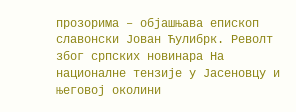прозорима – објашњава епископ славонски Јован Ћулибрк. Револт због српских новинара На националне тензије у Јасеновцу и његовој околини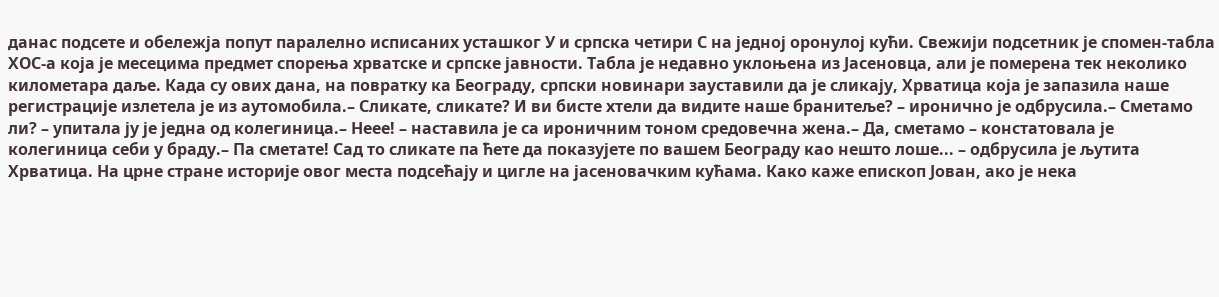данас подсете и обележја попут паралелно исписаних усташког У и српска четири С на једној оронулој кући. Свежији подсетник је спомен-табла ХОС-а која је месецима предмет спорења хрватске и српске јавности. Табла је недавно уклоњена из Јасеновца, али је померена тек неколико километара даље. Када су ових дана, на повратку ка Београду, српски новинари зауставили да је сликају, Хрватица која је запазила наше регистрације излетела је из аутомобила.– Сликате, сликате? И ви бисте хтели да видите наше бранитеље? – иронично је одбрусила.– Сметамо ли? – упитала ју је једна од колегиница.– Неее! – наставила је са ироничним тоном средовечна жена.– Да, сметамо – констатовала је колегиница себи у браду.– Па сметате! Сад то сликате па ћете да показујете по вашем Београду као нешто лоше... – одбрусила је љутита Хрватица. На црне стране историје овог места подсећају и цигле на јасеновачким кућама. Како каже епископ Јован, ако је нека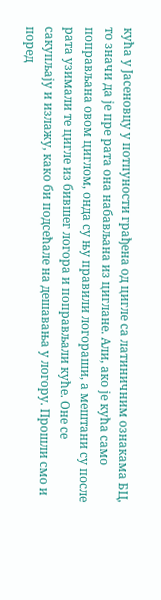кућа у Јасеновцу у потпуности грађена од цигле са латиничним ознакама БЦ, то значи да је пре рата она набављана из циглане. Али, ако је кућа само поправљана овом циглом, онда су њу правили логораши, а мештани су после рата узимали те цигле из бившег логора и поправљали куће. Оне се сакупљају и излажу, како би подсећале на дешавања у логору. Прошли смо и поред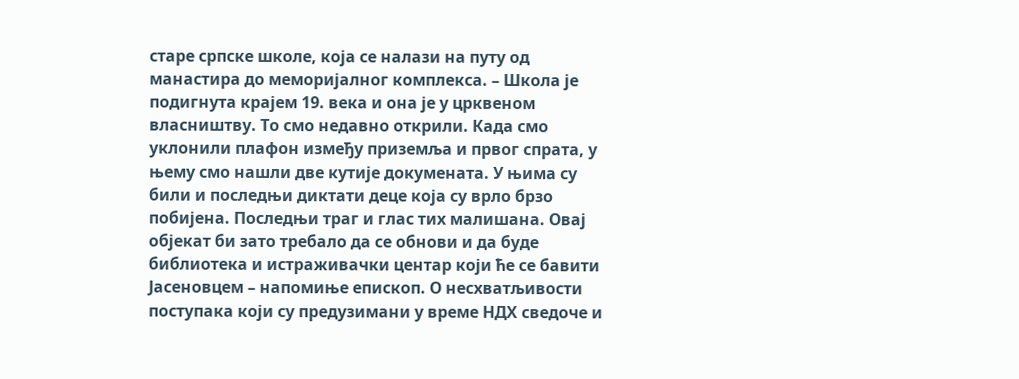старе српске школе, која се налази на путу од манастира до меморијалног комплекса. – Школа је подигнута крајем 19. века и она је у црквеном власништву. То смо недавно открили. Када смо уклонили плафон између приземља и првог спрата, у њему смо нашли две кутије докумената. У њима су били и последњи диктати деце која су врло брзо побијена. Последњи траг и глас тих малишана. Овај објекат би зато требало да се обнови и да буде библиотека и истраживачки центар који ће се бавити Јасеновцем – напомиње епископ. О несхватљивости поступака који су предузимани у време НДХ сведоче и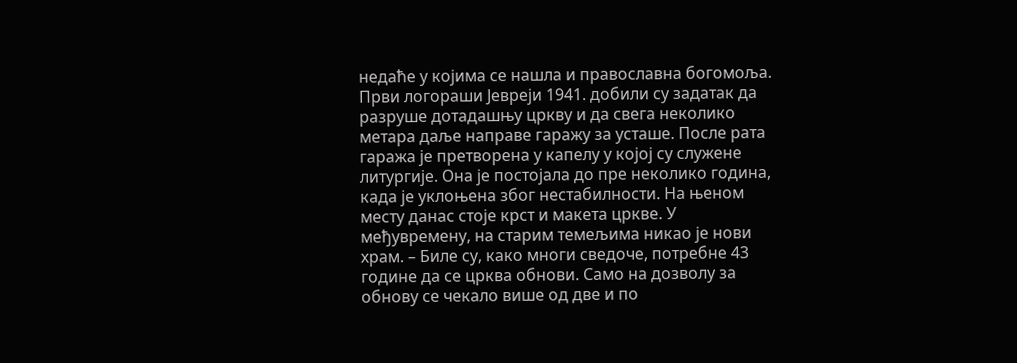недаће у којима се нашла и православна богомоља. Први логораши Јевреји 1941. добили су задатак да разруше дотадашњу цркву и да свега неколико метара даље направе гаражу за усташе. После рата гаража је претворена у капелу у којој су служене литургије. Она је постојала до пре неколико година, када је уклоњена због нестабилности. На њеном месту данас стоје крст и макета цркве. У међувремену, на старим темељима никао је нови храм. – Биле су, како многи сведоче, потребне 43 године да се црква обнови. Само на дозволу за обнову се чекало више од две и по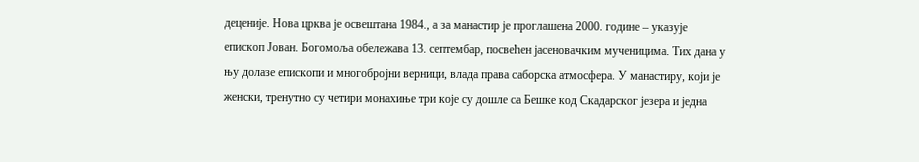деценије. Нова црква је освештана 1984., а за манастир је проглашена 2000. године – указује епископ Јован. Богомоља обележава 13. септембар, посвећен јасеновачким мученицима. Тих дана у њу долазе епископи и многобројни верници, влада права саборска атмосфера. У манастиру, који је женски, тренутно су четири монахиње три које су дошле са Бешке код Скадарског језера и једна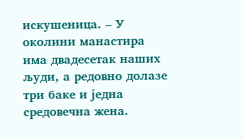искушеница. – У околини манастира има двадесетак наших људи, а редовно долазе три баке и једна средовечна жена.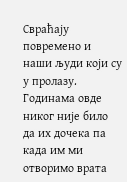Свраћају повремено и наши људи који су у пролазу. Годинама овде никог није било да их дочека па када им ми отворимо врата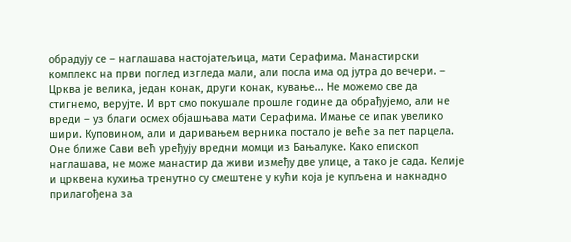обрадују се – наглашава настојатељица, мати Серафима. Манастирски комплекс на први поглед изгледа мали, али посла има од јутра до вечери. – Црква је велика, један конак, други конак, кување... Не можемо све да стигнемо, верујте. И врт смо покушале прошле године да обрађујемо, али не вреди – уз благи осмех објашњава мати Серафима. Имање се ипак увелико шири. Куповином, али и даривањем верника постало је веће за пет парцела. Оне ближе Сави већ уређују вредни момци из Бањалуке. Како епископ наглашава, не може манастир да живи између две улице, а тако је сада. Келије и црквена кухиња тренутно су смештене у кући која је купљена и накнадно прилагођена за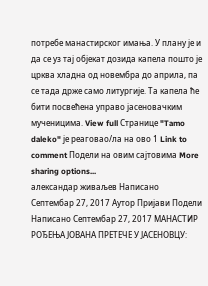потребе манастирског имања. У плану је и да се уз тај објекат дозида капела пошто је црква хладна од новембра до априла, па се тада држе само литургије. Та капела ће бити посвећена управо јасеновачким мученицима. View full Странице "Tamo daleko" је реаговао/ла на ово 1 Link to comment Подели на овим сајтовима More sharing options...
александар живаљев Написано Септембар 27, 2017 Аутор Пријави Подели Написано Септембар 27, 2017 МАНАСТИР РОЂЕЊА ЈОВАНА ПРЕТЕЧЕ У ЈАСЕНОВЦУ: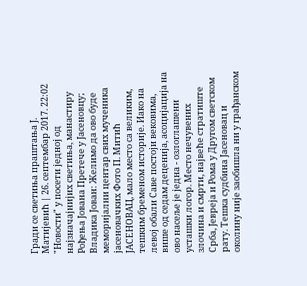Гради се светиња праштања Ј. Матијевић | 26. септембар 2017. 22:02 "Новости" у посети једној од најзначајнијих светиња, манастиру Рођења Јована Претече у Јасеновцу; Владика Јован: Желимо да ово буде меморијални центар свих мученика јасеновачких Фото П. Митић ЈАСЕНОВАЦ, мало место са великим, тешким бременом историје. Иако на левој обали Саве постоји вековима, више од седам деценија, асоцијација на ово насеље је једна - озлоглашени усташки логор. Место нечувених злочина и смрти, највеће стратиште Срба, Јевреја и Рома у Другом светском рату. Тешка судбина Јасеновац и околину није заобишла ни у грађанском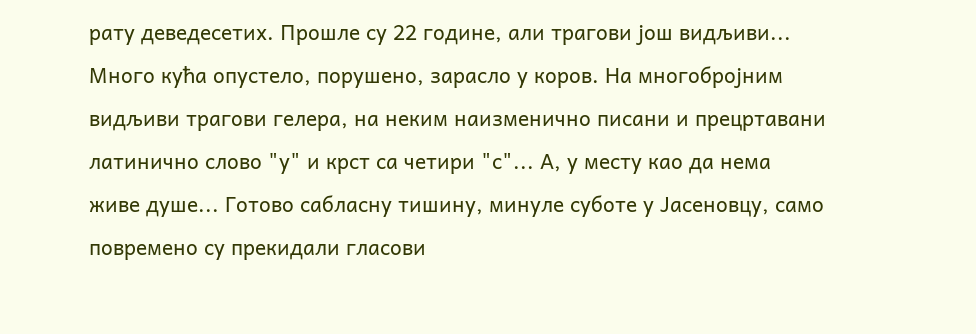рату деведесетих. Прошле су 22 године, али трагови још видљиви... Много кућа опустело, порушено, зарасло у коров. На многобројним видљиви трагови гелера, на неким наизменично писани и прецртавани латинично слово "у" и крст са четири "с"... А, у месту као да нема живе душе... Готово сабласну тишину, минуле суботе у Јасеновцу, само повремено су прекидали гласови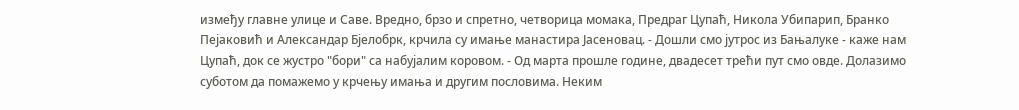између главне улице и Саве. Вредно, брзо и спретно, четворица момака, Предраг Цупаћ, Никола Убипарип, Бранко Пејаковић и Александар Бјелобрк, крчила су имање манастира Јасеновац. - Дошли смо јутрос из Бањалуке - каже нам Цупаћ, док се жустро "бори" са набујалим коровом. - Од марта прошле године, двадесет трећи пут смо овде. Долазимо суботом да помажемо у крчењу имања и другим пословима. Неким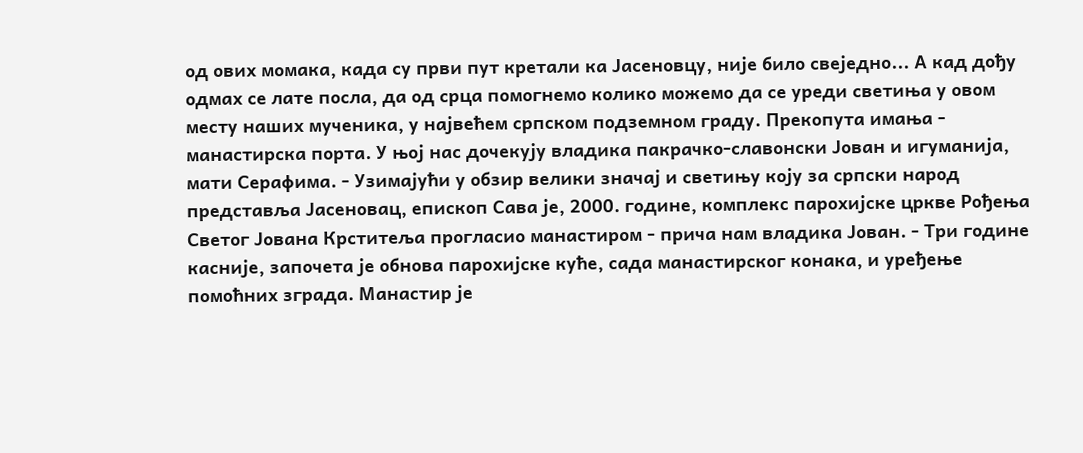од ових момака, када су први пут кретали ка Јасеновцу, није било свеједно... А кад дођу одмах се лате посла, да од срца помогнемо колико можемо да се уреди светиња у овом месту наших мученика, у највећем српском подземном граду. Прекопута имања - манастирска порта. У њој нас дочекују владика пакрачко-славонски Јован и игуманија, мати Серафима. - Узимајући у обзир велики значај и светињу коју за српски народ представља Јасеновац, епископ Сава је, 2000. године, комплекс парохијске цркве Рођења Светог Јована Крститеља прогласио манастиром - прича нам владика Јован. - Три године касније, започета је обнова парохијске куће, сада манастирског конака, и уређење помоћних зграда. Манастир је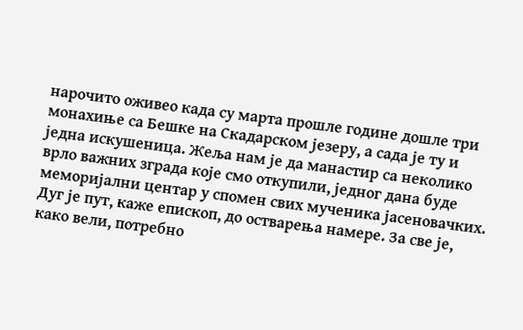нарочито оживео када су марта прошле године дошле три монахиње са Бешке на Скадарском језеру, а сада је ту и једна искушеница. Жеља нам је да манастир са неколико врло важних зграда које смо откупили, једног дана буде меморијални центар у спомен свих мученика јасеновачких. Дуг је пут, каже епископ, до остварења намере. За све је, како вели, потребно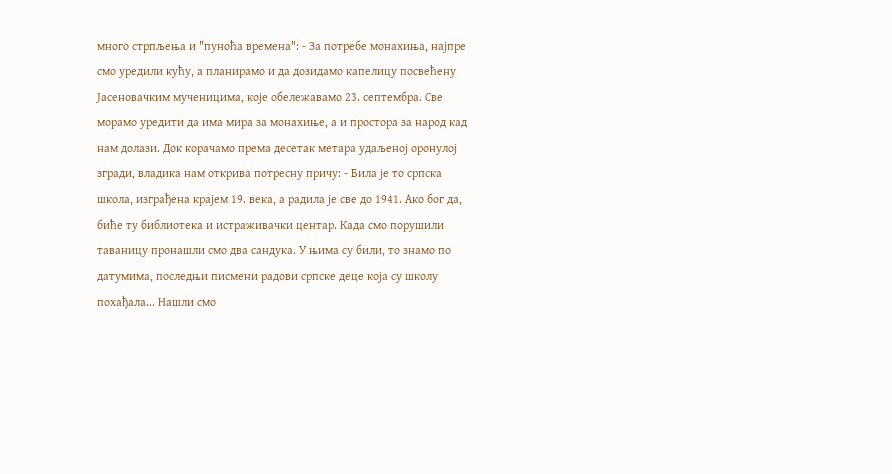много стрпљења и "пуноћа времена": - За потребе монахиња, најпре смо уредили кућу, а планирамо и да дозидамо капелицу посвећену Јасеновачким мученицима, које обележавамо 23. септембра. Све морамо уредити да има мира за монахиње, а и простора за народ кад нам долази. Док корачамо према десетак метара удаљеној оронулој згради, владика нам открива потресну причу: - Била је то српска школа, изграђена крајем 19. века, а радила је све до 1941. Ако бог да, биће ту библиотека и истраживачки центар. Када смо порушили таваницу пронашли смо два сандука. У њима су били, то знамо по датумима, последњи писмени радови српске деце која су школу похађала... Нашли смо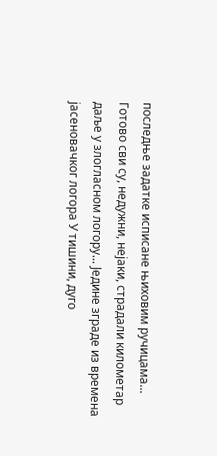последње задатке исписане њиховим ручицама... Готово сви су, недужни, нејаки, страдали километар даље у злогласном логору... Једине зграде из времена јасеновачког логора У тишини, дуго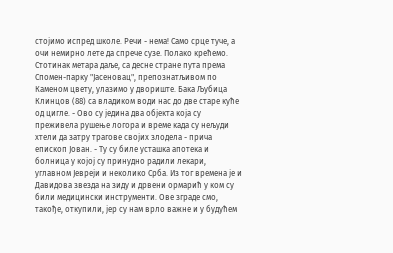стојимо испред школе. Речи - нема! Само срце туче, а очи немирно лете да спрече сузе. Полако крећемо. Стотинак метара даље, са десне стране пута према Спомен-парку "Јасеновац", препознатљивом по Каменом цвету, улазимо у двориште. Бака Љубица Клинцов (88) са владиком води нас до две старе куће од цигле. - Ово су једина два објекта која су преживела рушење логора и време када су нељуди хтели да затру трагове својих злодела - прича епископ Јован. - Ту су биле усташка апотека и болница у којој су принудно радили лекари, углавном Јевреји и неколико Срба. Из тог времена је и Давидова звезда на зиду и дрвени ормарић у ком су били медицински инструменти. Ове зграде смо, такође, откупили, јер су нам врло важне и у будућем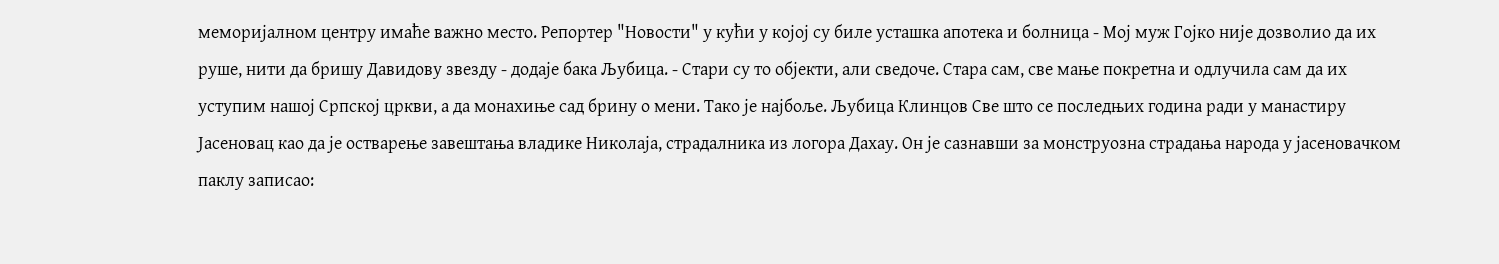меморијалном центру имаће важно место. Репортер "Новости" у кући у којој су биле усташка апотека и болница - Мој муж Гојко није дозволио да их руше, нити да бришу Давидову звезду - додаје бака Љубица. - Стари су то објекти, али сведоче. Стара сам, све мање покретна и одлучила сам да их уступим нашој Српској цркви, а да монахиње сад брину о мени. Тако је најбоље. Љубица Клинцов Све што се последњих година ради у манастиру Јасеновац као да је остварење завештања владике Николаја, страдалника из логора Дахау. Он је сазнавши за монструозна страдања народа у јасеновачком паклу записао: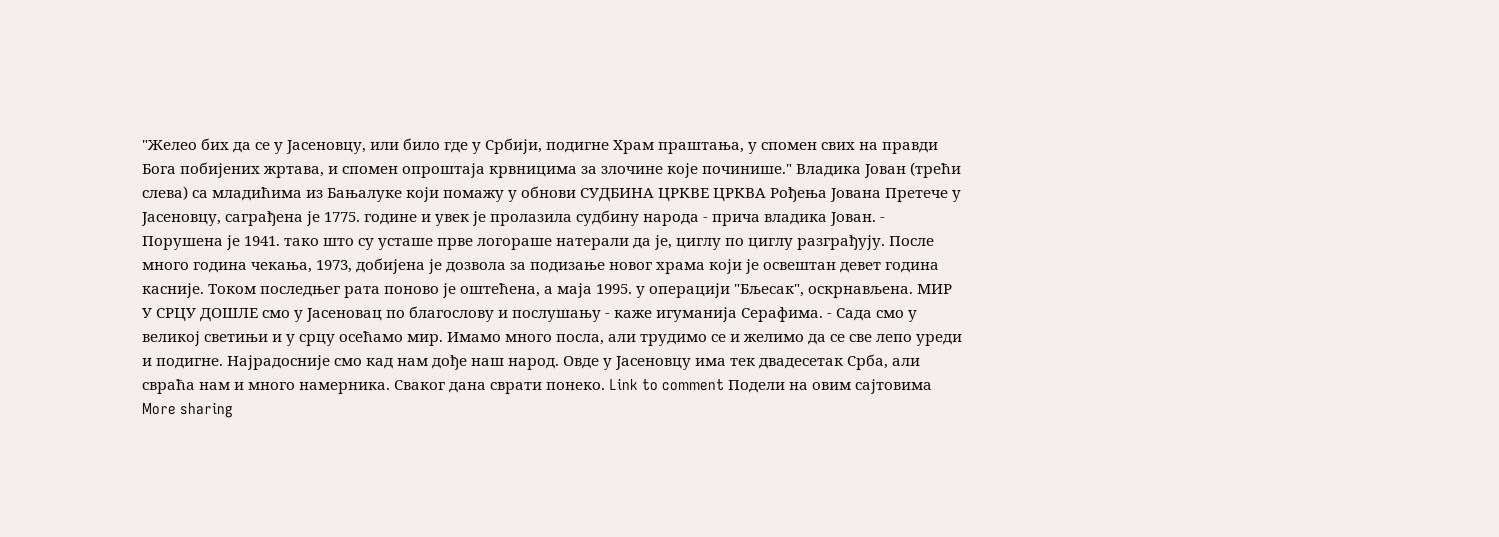"Желео бих да се у Јасеновцу, или било где у Србији, подигне Храм праштања, у спомен свих на правди Бога побијених жртава, и спомен опроштаја крвницима за злочине које починише." Владика Јован (трећи слева) са младићима из Бањалуке који помажу у обнови СУДБИНА ЦРКВЕ ЦРКВА Рођења Јована Претече у Јасеновцу, саграђена је 1775. године и увек је пролазила судбину народа - прича владика Јован. - Порушена је 1941. тако што су усташе прве логораше натерали да је, циглу по циглу разграђују. После много година чекања, 1973, добијена је дозвола за подизање новог храма који је освештан девет година касније. Током последњег рата поново је оштећена, а маја 1995. у операцији "Бљесак", оскрнављена. МИР У СРЦУ ДОШЛЕ смо у Јасеновац по благослову и послушању - каже игуманија Серафима. - Сада смо у великој светињи и у срцу осећамо мир. Имамо много посла, али трудимо се и желимо да се све лепо уреди и подигне. Најрадосније смо кад нам дође наш народ. Овде у Јасеновцу има тек двадесетак Срба, али свраћа нам и много намерника. Сваког дана сврати понеко. Link to comment Подели на овим сајтовима More sharing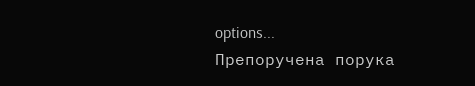options...
Препоручена порука